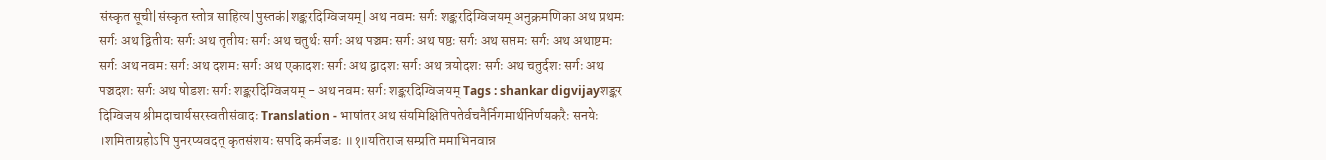संस्कृत सूची|संस्कृत स्तोत्र साहित्य|पुस्तकं|शङ्करदिग्विजयम्| अथ नवमः सर्गः शङ्करदिग्विजयम् अनुक्रमणिका अथ प्रथमः सर्गः अथ द्वितीयः सर्गः अथ तृतीयः सर्गः अथ चतुर्थः सर्गः अथ पञ्चमः सर्गः अथ षष्ठः सर्गः अथ सप्तमः सर्गः अथ अथाष्टमः सर्गः अथ नवमः सर्गः अथ दशमः सर्गः अथ एकादशः सर्गः अथ द्वादशः सर्गः अथ त्रयोदशः सर्गः अथ चतुर्दशः सर्गः अथ पञ्चदशः सर्गः अथ षोडशः सर्गः शङ्करदिग्विजयम् - अथ नवमः सर्गः शङ्करदिग्विजयम् Tags : shankar digvijayशङ्कर दिग्विजय श्रीमदाचार्यसरस्वतीसंवादः Translation - भाषांतर अथ संयमिक्षितिपतेर्वचनैर्निगमार्थनिर्णयकरैः सनयेः ।शमिताग्रहोऽपि पुनरप्यवदत् कृतसंशयः सपदि कर्मजडः ॥१॥यतिराज सम्प्रति ममाभिनवान्न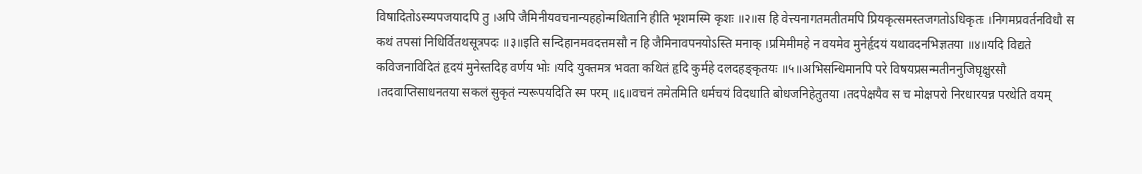विषादितोऽस्म्यपजयादपि तु ।अपि जैमिनीयवचनान्यहहोन्मथितानि हीति भृशमस्मि कृशः ॥२॥स हि वेत्त्यनागतमतीतमपि प्रियकृत्समस्तजगतोऽधिकृतः ।निगमप्रवर्तनविधौ स कथं तपसां निधिर्वितथसूत्रपदः ॥३॥इति सन्दिहानमवदत्तमसौ न हि जैमिनावपनयोऽस्ति मनाक् ।प्रमिमीमहे न वयमेव मुनेर्हृदयं यथावदनभिज्ञतया ॥४॥यदि विद्यते कविजनाविदितं हृदयं मुनेस्तदिह वर्णय भोः ।यदि युक्तमत्र भवता कथितं हृदि कुर्महे दलदहङ्कृतयः ॥५॥अभिसन्धिमानपि परे विषयप्रसन्मतीननुजिघृक्षुरसौ ।तदवाप्तिसाधनतया सकलं सुकृतं न्यरूपयदिति स्म परम् ॥६॥वचनं तमेतमिति धर्मचयं विदधाति बोधजनिहेतुतया ।तदपेक्षयैव स च मोक्षपरो निरधारयन्न परथेति वयम्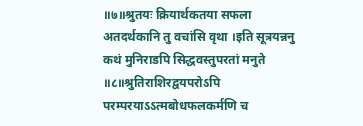॥७॥श्रुतयः क्रियार्थकतया सफला अतदर्थकानि तु वचांसि वृथा ।इति सूत्रयन्ननु कथं मुनिराडपि सिद्धवस्तुपरतां मनुते ॥८॥श्रुतिराशिरद्वयपरोऽपि परम्परयाऽऽत्मबोधफलकर्मणि च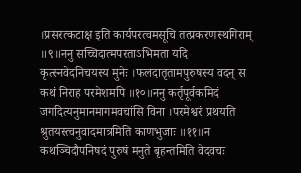।प्रसरत्कटाक्ष इति कार्यपरत्वमसूचि तत्प्रकरणस्थगिराम् ॥९॥ननु सच्चिदात्मपरताऽभिमता यदि कृत्स्नवेदनिचयस्य मुनेः ।फलदातृतामपुरुषस्य वदन् स कथं निराह परमेशमपि ॥१०॥ननु कर्तृपूर्वकमिदं जगदित्यनुमानमागमवचांसि विना ।परमेश्वरं प्रथयति श्रुतयस्त्वनुवादमात्रमिति काणभुजाः ॥११॥न कथञ्चिदौपनिषदं पुरुषं मनुते बृहन्तमिति वेदवचः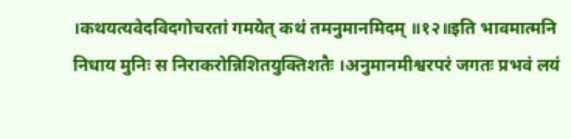।कथयत्यवेदविदगोचरतां गमयेत् कथं तमनुमानमिदम् ॥१२॥इति भावमात्मनि निधाय मुनिः स निराकरोन्निशितयुक्तिशतैः ।अनुमानमीश्वरपरं जगतः प्रभवं लयं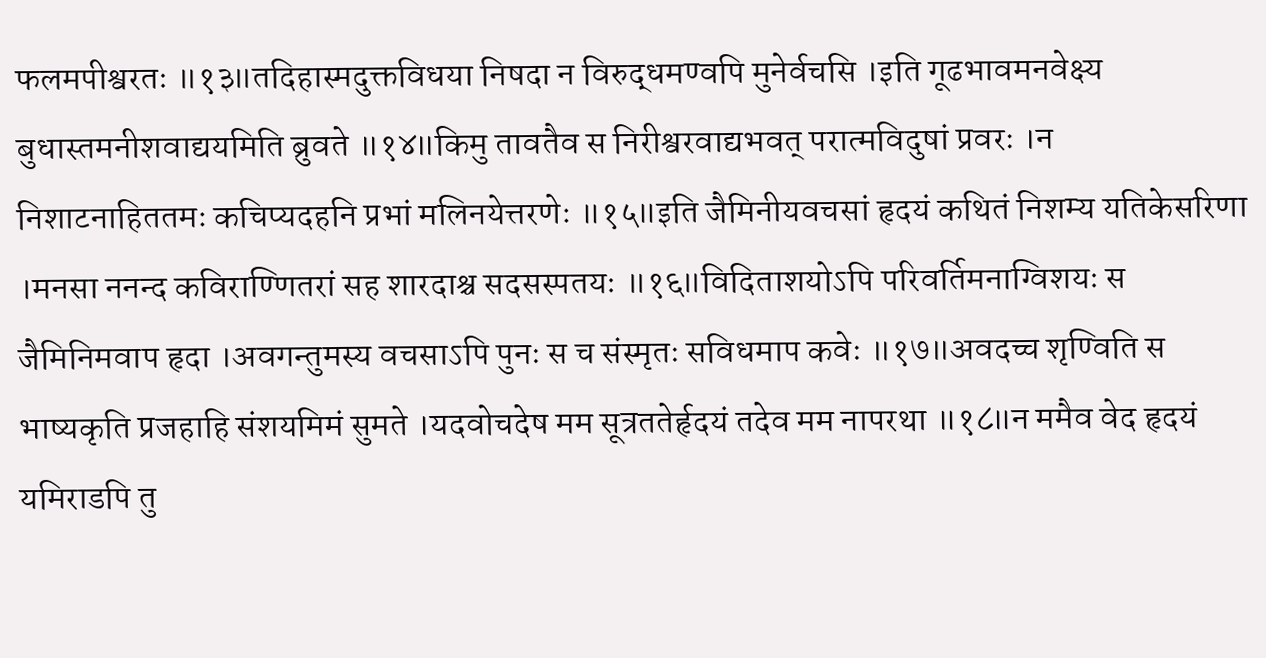फलमपीश्वरतः ॥१३॥तदिहास्मदुक्तविधया निषदा न विरुद्धमण्वपि मुनेर्वचसि ।इति गूढभावमनवेक्ष्य बुधास्तमनीशवाद्ययमिति ब्रुवते ॥१४॥किमु तावतैव स निरीश्वरवाद्यभवत् परात्मविदुषां प्रवरः ।न निशाटनाहिततमः कचिप्यदहनि प्रभां मलिनयेत्तरणेः ॥१५॥इति जैमिनीयवचसां हृदयं कथितं निशम्य यतिकेसरिणा ।मनसा ननन्द कविराण्णितरां सह शारदाश्च सदसस्पतयः ॥१६॥विदिताशयोऽपि परिवर्तिमनाग्विशयः स जैमिनिमवाप हृदा ।अवगन्तुमस्य वचसाऽपि पुनः स च संस्मृतः सविधमाप कवेः ॥१७॥अवदच्च शृण्विति स भाष्यकृति प्रजहाहि संशयमिमं सुमते ।यदवोचदेष मम सूत्रततेर्हृदयं तदेव मम नापरथा ॥१८॥न ममैव वेद हृदयं यमिराडपि तु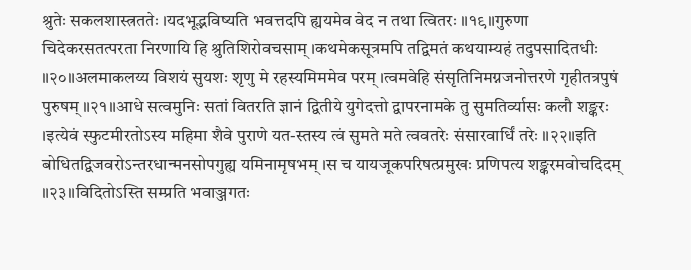श्रुतेः सकलशास्त्रततेः ।यदभूद्भविष्यति भवत्तदपि ह्ययमेव वेद न तथा त्वितरः ॥१९॥गुरुणा चिदेकरसतत्परता निरणायि हि श्रुतिशिरोवचसाम् ।कथमेकसूत्रमपि तद्विमतं कथयाम्यहं तदुपसादितधीः ॥२०॥अलमाकलय्य विशयं सुयशः शृणु मे रहस्यमिममेव परम् ।त्वमवेहि संसृतिनिमग्नजनोत्तरणे गृहीतत्रपुषं पुरुषम् ॥२१॥आधे सत्वमुनिः सतां वितरति ज्ञानं द्वितीये युगेदत्तो द्वापरनामके तु सुमतिर्व्यासः कलौ शङ्करः ।इत्येवं स्फुटमीरतोऽस्य महिमा शैवे पुराणे यत-स्तस्य त्वं सुमते मते त्ववतरेः संसारवार्धिं तरेः ॥२२॥इति बोधितद्विजवरोऽन्तरधान्मनसोपगुह्य यमिनामृषभम् ।स च यायजूकपरिषत्प्रमुखः प्रणिपत्य शङ्करमवोचदिदम् ॥२३॥विदितोऽस्ति सम्प्रति भवाञ्जगतः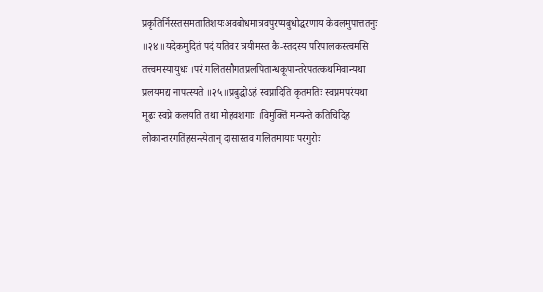प्रकृतिर्निरस्तसमतातिशयःअवबोधमात्रवपुरप्यबुधोद्धरणाय केवलमुपात्ततनुः ॥२४॥यदेकमुदितं पदं यतिवर त्रयीमस्त कै-स्तदस्य परिपालकस्त्वमसि तत्त्वमस्यायुधः ।परं गलितसौगतप्रलपितान्धकूपान्तरेपतत्कथमिवान्यथा प्रलयमद्य नापत्स्यते ॥२५॥प्रबुद्धोऽहं स्वप्नादिति कृतमतिः स्वप्नमपरंयथा मूढः स्वप्ने कलयति तथा मोहवशगाः ।विमुक्तिं मन्यन्ते कतिचिदिह लोकान्तरगतिंहसन्त्येतान् दासास्तव गलितमायाः परगुरोः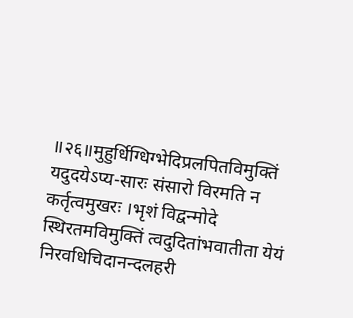॥२६॥मुहुर्धिग्धिग्भेदिप्रलपितविमुक्तिं यदुदयेऽप्य-सारः संसारो विरमति न कर्तृत्वमुखरः ।भृशं विद्वन्मोदे स्थिरतमविमुक्तिं त्वदुदितांभवातीता येयं निरवधिचिदानन्दलहरी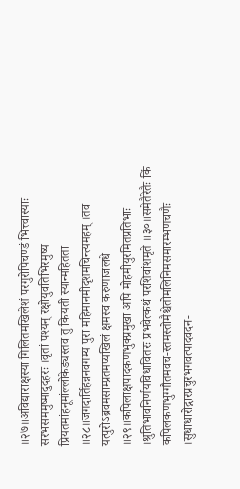॥२७॥अविद्याराक्षस्या गिलितमखिलेशं परगुरोपिचण्डं भित्त्वास्याः सरभसममुष्मादुदहरः ।वृतां पश्यन् रक्षोयुवतिभिरमुष्य प्रियतमांहनूमांल्लोकेड्यस्तव तु कियती स्यान्महितता ॥२८॥जगदार्तिहन्ननवगम्य पुरा महिमानमीदृशमचिन्त्यमहम् ।तव यत्पुरोऽब्रवमसाम्प्रतमप्यखिलं क्षमस्व करुणाजलधे ॥२९॥कपिलाक्षपादकणभुक्प्रमुखा अपि मोहमीयुरमितप्रतिभाः ।श्रुतिभावनिर्णयविधावितरः प्रभवेत्कथं परशिवांशमृते ॥३०॥समेतैरेतैः किं कपिलकणभुग्गौतमवच-स्तमस्तोमैश्चेतोमलिनिमसमारम्भणचणैः ।सुधाधारोद्गारप्रचुरभगवत्पादवदन-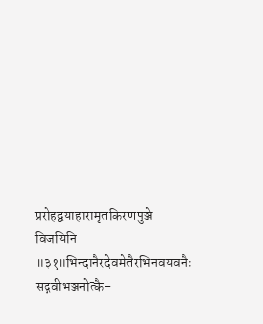प्ररोहद्वयाहारामृतकिरणपुञ्जे विजयिनि ॥३१॥भिन्दानैरदेवमेतैरभिनवयवनैः सद्गवीभञ्जनोत्कै-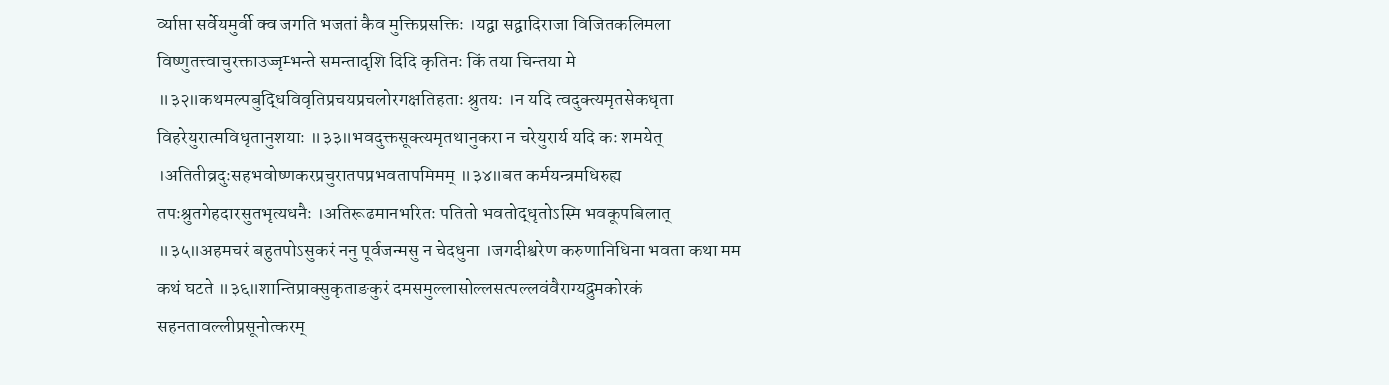र्व्याप्ता सर्वेयमुर्वी क्व जगति भजतां कैव मुक्तिप्रसक्तिः ।यद्वा सद्वादिराजा विजितकलिमला विष्णुतत्त्वाचुरक्ताउज्जृम्भन्ते समन्तादृशि दिदि कृतिनः किं तया चिन्तया मे ॥३२॥कथमल्पबुद्धिविवृतिप्रचयप्रचलोरगक्षतिहताः श्रुतयः ।न यदि त्वदुक्त्यमृतसेकधृता विहरेयुरात्मविधृतानुशयाः ॥३३॥भवदुक्तसूक्त्यमृतथानुकरा न चरेयुरार्य यदि कः शमयेत् ।अतितीव्रदुःसहभवोष्णकरप्रचुरातपप्रभवतापमिमम् ॥३४॥बत कर्मयन्त्रमधिरुह्य तपःश्रुतगेहदारसुतभृत्यधनैः ।अतिरूढमानभरितः पतितो भवतोद्धृतोऽस्मि भवकूपबिलात् ॥३५॥अहमचरं बहुतपोऽसुकरं ननु पूर्वजन्मसु न चेदधुना ।जगदीश्वरेण करुणानिधिना भवता कथा मम कथं घटते ॥३६॥शान्तिप्राक्सुकृताङकुरं दमसमुल्लासोल्लसत्पल्लवंवैराग्यद्रुमकोरकं सहनतावल्लीप्रसूनोत्करम्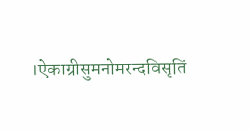।ऐकाग्रीसुमनोमरन्दविसृतिं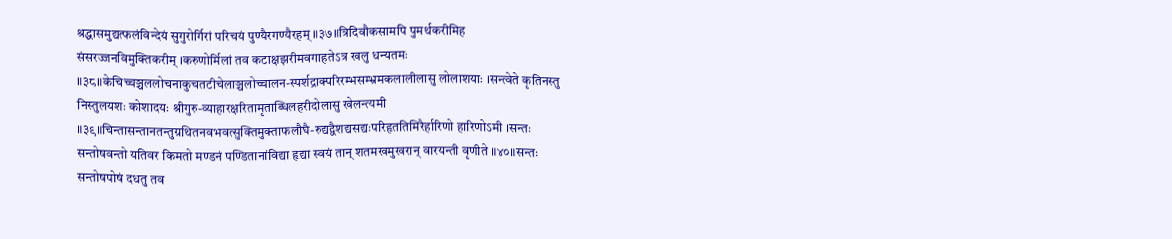श्रद्धासमुद्यत्फलंविन्देयं सुगुरोर्गिरां परिचयं पुण्यैरगण्यैरहम् ॥३७॥त्रिदिवौकसामपि पुमर्थकरीमिह संसरज्जनविमुक्तिकरीम् ।करुणोर्मिलां तव कटाक्षझरीमवगाहतेऽत्र खलु धन्यतमः ॥३८॥केचिच्चञ्चललोचनाकुचतटीचेलाञ्चलोच्चालन-स्पर्शद्राक्परिरम्भसम्भ्रमकलालीलासु लोलाशयाः ।सन्त्वेते कृतिनस्तु निस्तुलयशः कोशादयः श्रीगुरु-व्याहारक्षरितामृताब्धिलहरीदोलासु खेलन्त्यमी ॥३९॥चिन्तासन्तानतन्तुग्रथितनवभवत्सुक्तिमुक्ताफलौघै-रुद्यद्वैशद्यसद्यःपरिहृततिमिरैर्हारिणो हारिणोऽमी ।सन्तः सन्तोषवन्तो यतिवर किमतो मण्डनं पण्डितानांविद्या हृद्या स्वयं तान् शतमखमुखरान् वारयन्ती वृणीते ॥४०॥सन्तः सन्तोषपोषं दधतु तव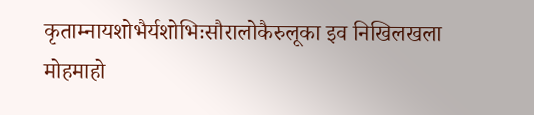कृताम्नायशोभैर्यशोभिःसौरालोकैरुलूका इव निखिलखला मोहमाहो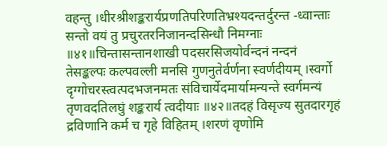वहन्तु ।धीरश्रीशङ्करार्यप्रणतिपरिणतिभ्रश्यदन्तर्दुरन्त -ध्वान्ताः सन्तो वयं तु प्रचुरतरनिजानन्दसिन्धौ निमग्नाः ॥४१॥चिन्तासन्तानशाखी पदसरसिजयोर्वन्दनं नन्दनं तेसङ्कल्पः कल्पवल्ली मनसि गुणनुतेर्वर्णना स्वर्णदीयम् ।स्वर्गो दृग्गोचरस्त्वत्पदभजनमतः संविचार्येदमार्यामन्यन्ते स्वर्गमन्यं तृणवदतिलघुं शङ्करार्य त्वदीयाः ॥४२॥तदहं विसृज्य सुतदारगृहं द्रविणानि कर्म च गृहे विहितम् ।शरणं वृणोमि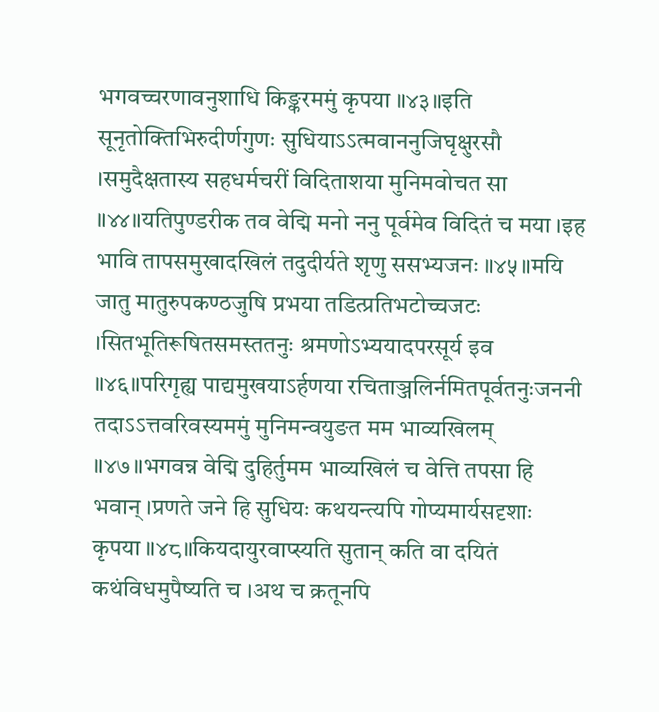भगवच्चरणावनुशाधि किङ्करममुं कृपया ॥४३॥इति सूनृतोक्तिभिरुदीर्णगुणः सुधियाऽऽत्मवाननुजिघृक्षुरसौ ।समुदैक्षतास्य सहधर्मचरीं विदिताशया मुनिमवोचत सा ॥४४॥यतिपुण्डरीक तव वेद्मि मनो ननु पूर्वमेव विदितं च मया ।इह भावि तापसमुखादखिलं तदुदीर्यते शृणु ससभ्यजनः ॥४५॥मयि जातु मातुरुपकण्ठजुषि प्रभया तडित्प्रतिभटोच्चजटः ।सितभूतिरूषितसमस्ततनुः श्रमणोऽभ्ययादपरसूर्य इव ॥४६॥परिगृह्य पाद्यमुखयाऽर्हणया रचिताञ्जलिर्नमितपूर्वतनुःजननी तदाऽऽत्तवरिवस्यममुं मुनिमन्वयुङत मम भाव्यखिलम् ॥४७॥भगवन्न वेद्मि दुहिर्तुमम भाव्यखिलं च वेत्ति तपसा हि भवान् ।प्रणते जने हि सुधियः कथयन्त्यपि गोप्यमार्यसदृशाः कृपया ॥४८॥कियदायुरवाप्स्यति सुतान् कति वा दयितं कथंविधमुपैष्यति च ।अथ च क्रतूनपि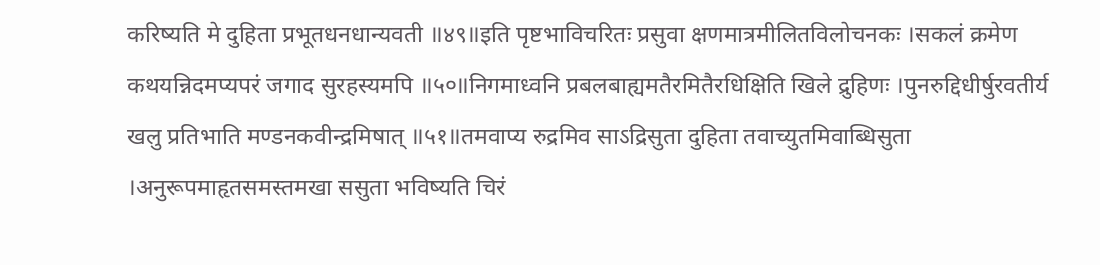करिष्यति मे दुहिता प्रभूतधनधान्यवती ॥४९॥इति पृष्टभाविचरितः प्रसुवा क्षणमात्रमीलितविलोचनकः ।सकलं क्रमेण कथयन्निदमप्यपरं जगाद सुरहस्यमपि ॥५०॥निगमाध्वनि प्रबलबाह्यमतैरमितैरधिक्षिति खिले द्रुहिणः ।पुनरुद्दिधीर्षुरवतीर्य खलु प्रतिभाति मण्डनकवीन्द्रमिषात् ॥५१॥तमवाप्य रुद्रमिव साऽद्रिसुता दुहिता तवाच्युतमिवाब्धिसुता ।अनुरूपमाहृतसमस्तमखा ससुता भविष्यति चिरं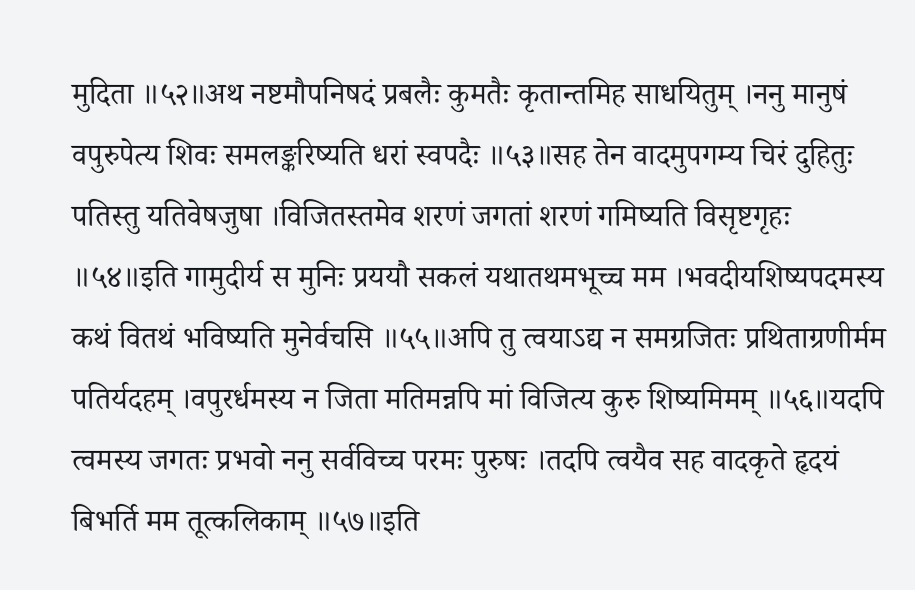मुदिता ॥५२॥अथ नष्टमौपनिषदं प्रबलैः कुमतैः कृतान्तमिह साधयितुम् ।ननु मानुषं वपुरुपेत्य शिवः समलङ्करिष्यति धरां स्वपदैः ॥५३॥सह तेन वादमुपगम्य चिरं दुहितुः पतिस्तु यतिवेषजुषा ।विजितस्तमेव शरणं जगतां शरणं गमिष्यति विसृष्टगृहः ॥५४॥इति गामुदीर्य स मुनिः प्रययौ सकलं यथातथमभूच्च मम ।भवदीयशिष्यपदमस्य कथं वितथं भविष्यति मुनेर्वचसि ॥५५॥अपि तु त्वयाऽद्य न समग्रजितः प्रथिताग्रणीर्मम पतिर्यदहम् ।वपुरर्धमस्य न जिता मतिमन्नपि मां विजित्य कुरु शिष्यमिमम् ॥५६॥यदपि त्वमस्य जगतः प्रभवो ननु सर्वविच्च परमः पुरुषः ।तदपि त्वयैव सह वादकृते हृदयं बिभर्ति मम तूत्कलिकाम् ॥५७॥इति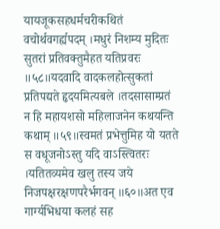यायजूकसहधर्मचरीकथितं वचोर्थवगर्ह्यपदम् ।मधुरं निशम्य मुदितः सुतरां प्रतिवक्तुमैहत यतिप्रवरः ॥५८॥यदवादि वादकलहोत्सुकतां प्रतिपद्यते हृदयमित्यबले ।तदसासाम्प्रतं न हि महायशसो महिलाजनेन कथयन्ति कथाम् ॥५९॥स्वमतं प्रभेत्तुमिह यो यतते स वधूजनोऽस्तु यदि वाऽस्त्वितरः ।यतितव्यमेव खलु तस्य जये निजपक्षरक्षणपरैर्भगवन् ॥६०॥अत एव गार्ग्यभिधया कलहं सह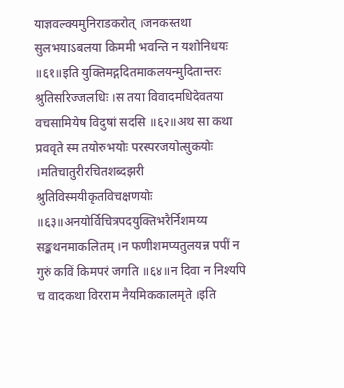याज्ञवल्क्यमुनिराडकरोत् ।जनकस्तथा सुलभयाऽबलया किममी भवन्ति न यशोनिधयः ॥६१॥इति युक्तिमद्गदितमाकलयन्मुदितान्तरः श्रुतिसरिज्जलधिः ।स तया विवादमधिदेवतया वचसामियेष विदुषां सदसि ॥६२॥अथ सा कथा प्रववृते स्म तयोरुभयोः परस्परजयोत्सुकयोः ।मतिचातुरीरचितशब्दझरी श्रुतिविस्मयीकृतविचक्षणयोः ॥६३॥अनयोर्विचित्रपदयुक्तिभरैर्निशमय्य सङ्कथनमाकलितम् ।न फणीशमप्यतुलयन्न पपीं न गुरुं कविं किमपरं जगति ॥६४॥न दिवा न निश्यपि च वादकथा विरराम नैयमिककालमृते ।इति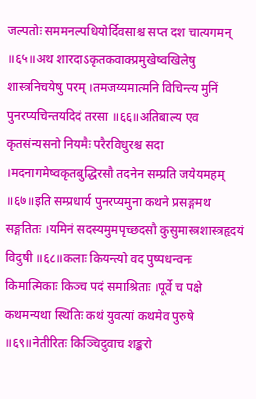जल्पतोः सममनल्पधियोर्दिवसाश्च सप्त दश चात्यगमन् ॥६५॥अथ शारदाऽकृतकवाक्प्रमुखेष्वखिलेषु शास्त्रनिचयेषु परम् ।तमजय्यमात्मनि विचिन्त्य मुनिं पुनरप्यचिन्तयदिदं तरसा ॥६६॥अतिबाल्य एव कृतसंन्यसनो नियमैः परैरविधुरश्च सदा ।मदनागमेष्वकृतबुद्धिरसौ तदनेन सम्प्रति जयेयमहम् ॥६७॥इति सम्प्रधार्य पुनरप्यमुना कथने प्रसङ्गमथ सङ्गतितः ।यमिनं सदस्यमुमपृच्छदसौ कुसुमास्त्रशास्त्रहृदयं विदुषी ॥६८॥कलाः कियन्त्यो वद पुष्पधन्वनः किमात्मिकाः किञ्च पदं समाश्रिताः ।पूर्वे च पक्षे कथमन्यथा स्थितिः कथं युवत्यां कथमेव पुरुषे ॥६९॥नेतीरितः किञ्चिदुवाच शङ्करो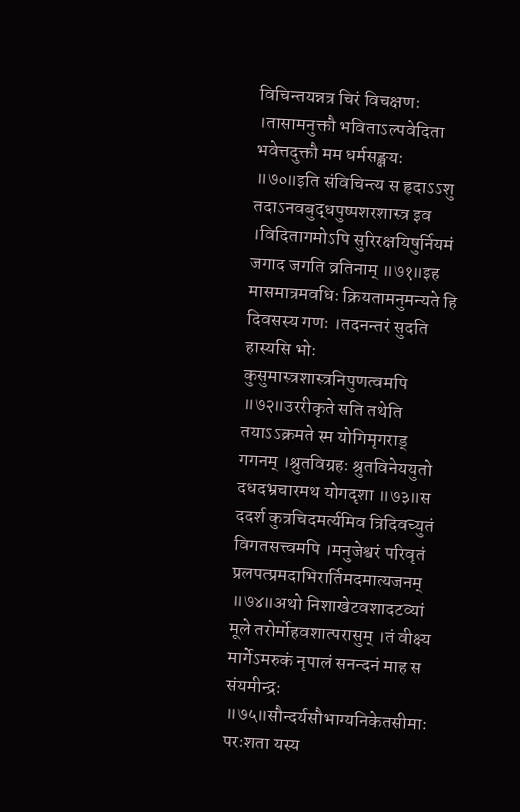विचिन्तयन्नत्र चिरं विचक्षणः ।तासामनुक्तौ भविताऽल्पवेदिता भवेत्तदुक्तौ मम धर्मसङ्क्षयः ॥७०॥इति संविचिन्त्य स हृदाऽऽशु तदाऽनवबुद्धपुष्पशरशास्त्र इव ।विदितागमोऽपि सुरिरक्षयिषुर्नियमं जगाद जगति व्रतिनाम् ॥७१॥इह मासमात्रमवधिः क्रियतामनुमन्यते हि दिवसस्य गणः ।तदनन्तरं सुदति हास्यसि भोः कुसुमास्त्रशास्त्रनिपुणत्वमपि ॥७२॥उररीकृते सति तथेति तयाऽऽक्रमते स्म योगिमृगराड् गगनम् ।श्रुतविग्रहः श्रुतविनेययुतो दधदभ्रचारमथ योगदृशा ॥७३॥स ददर्श कुत्रचिदमर्त्यमिव त्रिदिवच्युतं विगतसत्त्वमपि ।मनुजेश्वरं परिवृतं प्रलपत्प्रमदाभिरार्तिमदमात्यजनम् ॥७४॥अथो निशाखेटवशादटव्यां मूले तरोर्मोहवशात्परासुम् ।तं वीक्ष्य मार्गेऽमरुकं नृपालं सनन्दनं माह स संयमीन्द्रः ॥७५॥सौन्दर्यसौभाग्यनिकेतसीमाः परःशता यस्य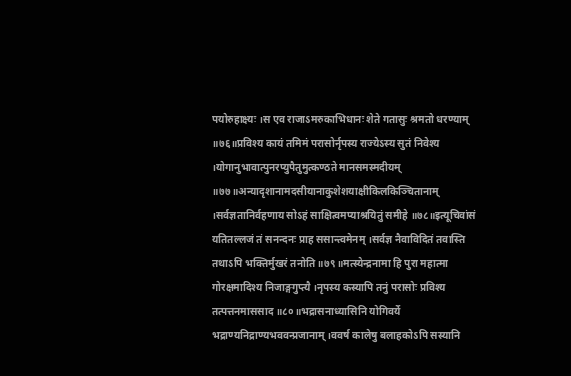पयोरुहाक्ष्यः ।स एव राजाऽमरुकाभिधानः शेते गतासुः श्रमतो धरण्याम् ॥७६॥प्रविश्य कायं तमिमं परासोर्नृपस्य राज्येऽस्य सुतं निवेश्य ।योगानुभावात्पुनरप्युपैतुमुत्कण्ठते मानसमस्मदीयम् ॥७७॥अन्यादृशानामदसीयानाकुशेशयाक्षीकिलकिञ्चितानाम् ।सर्वज्ञतानिर्वहणाय सोऽहं साक्षित्वमप्याश्रयितुं समीहे ॥७८॥इत्यूचिवांसं यतितल्लजं तं सनन्दनः प्राह ससान्त्वमेनम् ।सर्वज्ञ नैवाविदितं तवास्ति तथाऽपि भक्तिर्मुखरं तनोति ॥७९॥मत्स्येन्द्रनामा हि पुरा महात्मा गोरक्षमादिश्य निजाङ्गगुप्त्यै ।नृपस्य कस्यापि तनुं परासोः प्रविश्य तत्पत्तनमाससाद ॥८०॥भद्रासनाध्यासिनि योगिवर्ये भद्राण्यनिद्राण्यभववन्प्रजानाम् ।ववर्ष कालेषु बलाहकोऽपि सस्यानि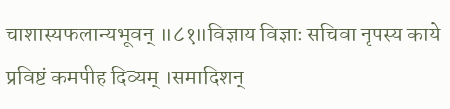चाशास्यफलान्यभूवन् ॥८१॥विज्ञाय विज्ञाः सचिवा नृपस्य काये प्रविष्टं कमपीह दिव्यम् ।समादिशन्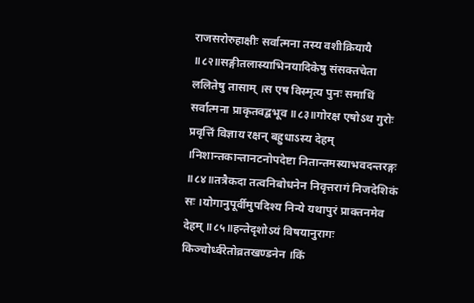राजसरोरुहाक्षीः सर्वात्मना तस्य वशीक्रियायै ॥८२॥सङ्गीतलास्याभिनयादिकेषु संसक्तचेता ललितेषु तासाम् ।स एष विस्मृत्य पुनः समाधिं सर्वात्मना प्राकृतवद्बभूव ॥८३॥गोरक्ष एषोऽथ गुरोः प्रवृत्तिं विज्ञाय रक्षन् बहुधाऽस्य देहम् ।निशान्तकान्तानटनोपदेष्टा नितान्तमस्याभवदन्तरङ्गः ॥८४॥तत्रैकदा तत्वनिबोधनेन निवृत्तरागं निजदेशिकं सः ।योगानुपूर्वीमुपदिश्य निन्ये यथापुरं प्राक्तनमेव देहम् ॥८५॥हन्तेदृशोऽयं विषयानुरागः किञ्चोर्ध्वरेतोव्रतखण्डनेन ।किं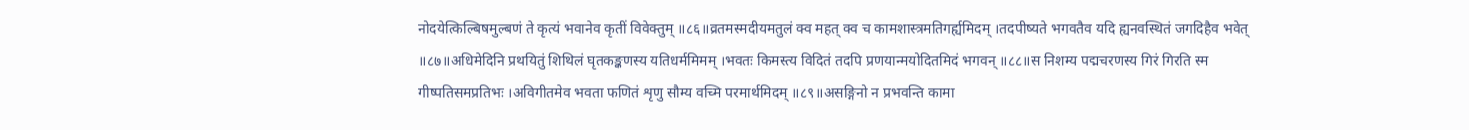नोदयेत्किल्बिषमुल्बणं ते कृत्यं भवानेव कृतीं विवेक्तुम् ॥८६॥व्रतमस्मदीयमतुलं क्व महत् क्व च कामशास्त्रमतिगर्ह्यमिदम् ।तदपीष्यते भगवतैव यदि ह्यनवस्थितं जगदिहैव भवेत् ॥८७॥अधिमेदिनि प्रथयितुं शिथिलं घृतकङ्कणस्य यतिधर्ममिमम् ।भवतः किमस्त्य विदितं तदपि प्रणयान्मयोदितमिदं भगवन् ॥८८॥स निशम्य पद्मचरणस्य गिरं गिरति स्म गीष्पतिसमप्रतिभः ।अविगीतमेव भवता फणितं शृणु सौम्य वच्मि परमार्थमिदम् ॥८९॥असङ्गिनो न प्रभवन्ति कामा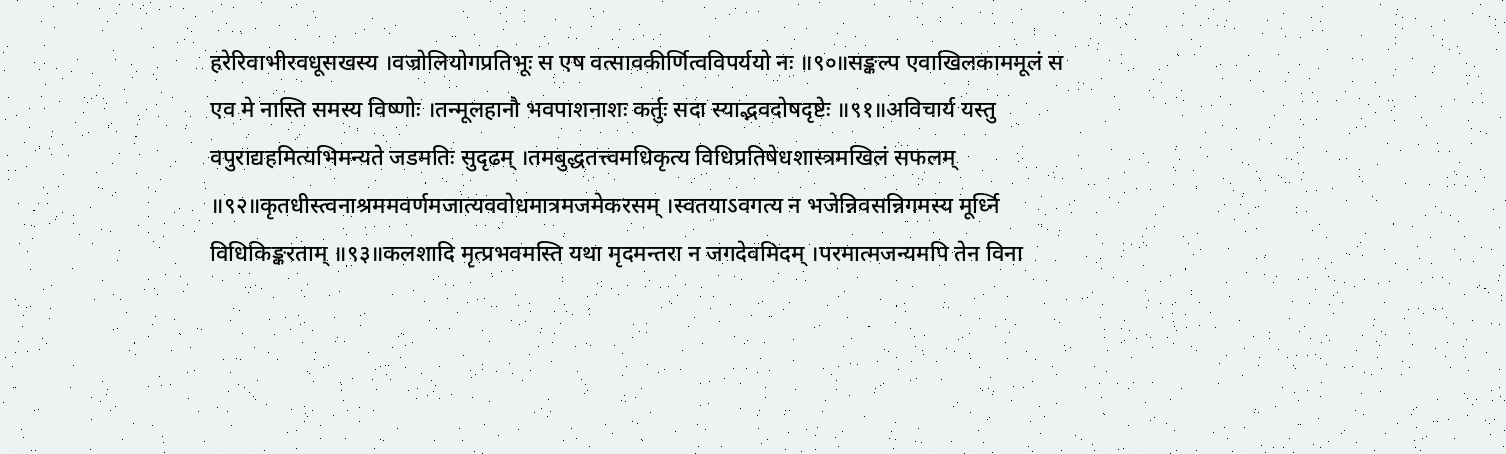हरेरिवाभीरवधूसखस्य ।वज्रोलियोगप्रतिभूः स एष वत्सावकीर्णित्वविपर्ययो नः ॥९०॥सङ्कल्प एवाखिलकाममूलं स एव मे नास्ति समस्य विष्णोः ।तन्मूलहानौ भवपाशनाशः कर्तुः सदा स्याद्भवदोषदृष्टेः ॥९१॥अविचार्य यस्तु वपुराद्यहमित्यभिमन्यते जडमतिः सुदृढम् ।तमबुद्धतत्त्वमधिकृत्य विधिप्रतिषेधशास्त्रमखिलं सफलम् ॥९२॥कृतधीस्त्वनाश्रममवर्णमजात्यववोधमात्रमजमेकरसम् ।स्वतयाऽवगत्य न भजेन्निवसन्निगमस्य मूर्ध्नि विधिकिङ्करताम् ॥९३॥कलशादि मृत्प्रभवमस्ति यथा मृदमन्तरा न जगदेवमिदम् ।परमात्मजन्यमपि तेन विना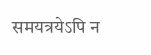समयत्रयेऽपि न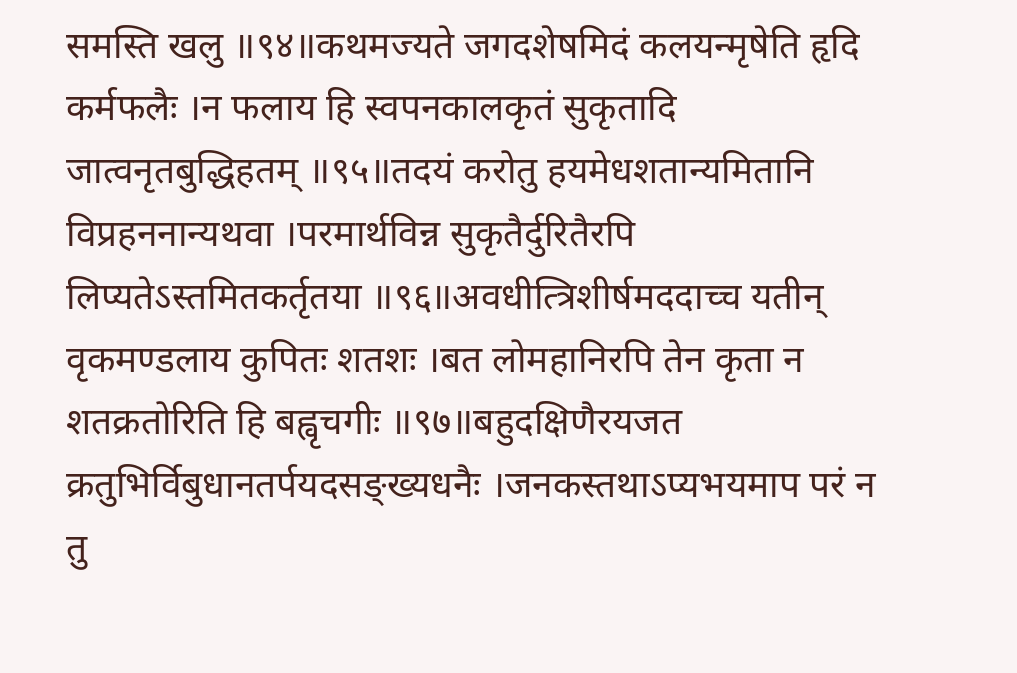समस्ति खलु ॥९४॥कथमज्यते जगदशेषमिदं कलयन्मृषेति हृदि कर्मफलैः ।न फलाय हि स्वपनकालकृतं सुकृतादि जात्वनृतबुद्धिहतम् ॥९५॥तदयं करोतु हयमेधशतान्यमितानि विप्रहननान्यथवा ।परमार्थविन्न सुकृतैर्दुरितैरपि लिप्यतेऽस्तमितकर्तृतया ॥९६॥अवधीत्त्रिशीर्षमददाच्च यतीन् वृकमण्डलाय कुपितः शतशः ।बत लोमहानिरपि तेन कृता न शतक्रतोरिति हि बह्वृचगीः ॥९७॥बहुदक्षिणैरयजत क्रतुभिर्विबुधानतर्पयदसङ्ख्यधनैः ।जनकस्तथाऽप्यभयमाप परं न तु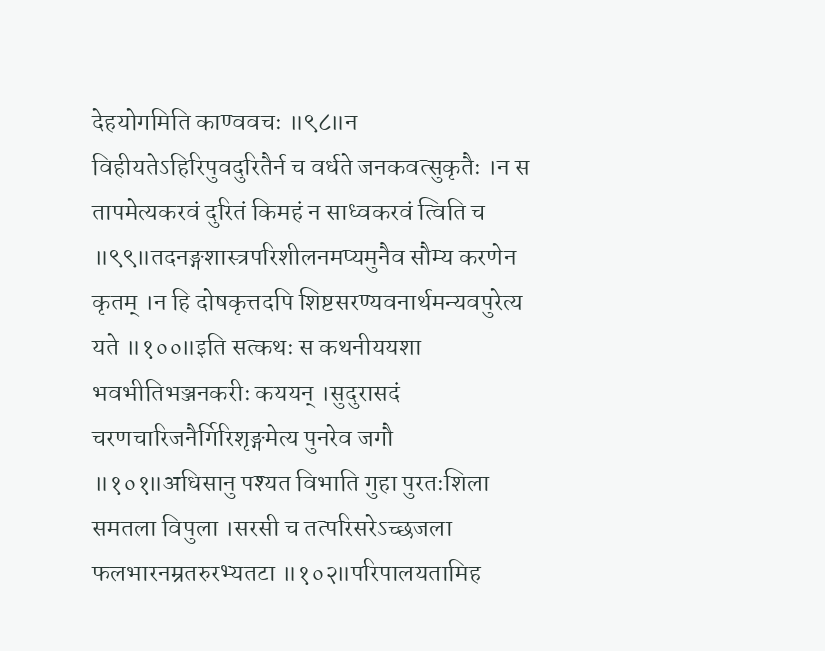देहयोगमिति काण्ववचः ॥९८॥न विहीयतेऽहिरिपुवदुरितैर्न च वर्धते जनकवत्सुकृतैः ।न स तापमेत्यकरवं दुरितं किमहं न साध्वकरवं त्विति च ॥९९॥तदनङ्गशास्त्रपरिशीलनमप्यमुनैव सौम्य करणेन कृतम् ।न हि दोषकृत्तदपि शिष्टसरण्यवनार्थमन्यवपुरेत्य यते ॥१००॥इति सत्कथः स कथनीययशा भवभीतिभञ्जनकरीः कययन् ।सुदुरासदं चरणचारिजनैर्गिरिशृङ्गमेत्य पुनरेव जगौ ॥१०१॥अधिसानु पश्यत विभाति गुहा पुरतःशिला समतला विपुला ।सरसी च तत्परिसरेऽच्छजला फलभारनम्रतरुरभ्यतटा ॥१०२॥परिपालयतामिह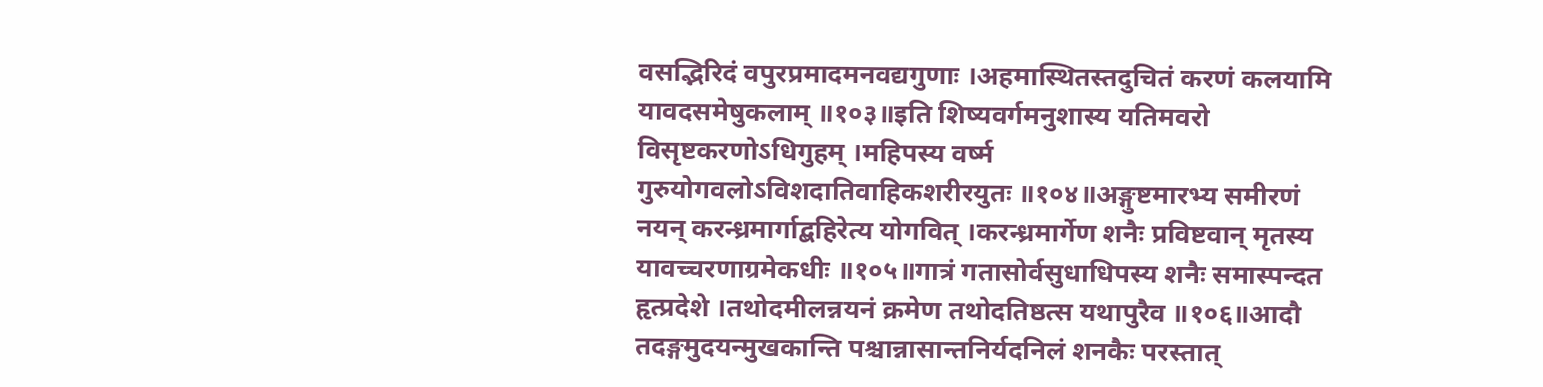वसद्भिरिदं वपुरप्रमादमनवद्यगुणाः ।अहमास्थितस्तदुचितं करणं कलयामि यावदसमेषुकलाम् ॥१०३॥इति शिष्यवर्गमनुशास्य यतिमवरो विसृष्टकरणोऽधिगुहम् ।महिपस्य वर्ष्म गुरुयोगवलोऽविशदातिवाहिकशरीरयुतः ॥१०४॥अङ्गुष्टमारभ्य समीरणं नयन् करन्ध्रमार्गाद्बहिरेत्य योगवित् ।करन्ध्रमार्गेण शनैः प्रविष्टवान् मृतस्य यावच्चरणाग्रमेकधीः ॥१०५॥गात्रं गतासोर्वसुधाधिपस्य शनैः समास्पन्दत हृत्प्रदेशे ।तथोदमीलन्नयनं क्रमेण तथोदतिष्ठत्स यथापुरैव ॥१०६॥आदौ तदङ्गमुदयन्मुखकान्ति पश्चान्नासान्तनिर्यदनिलं शनकैः परस्तात्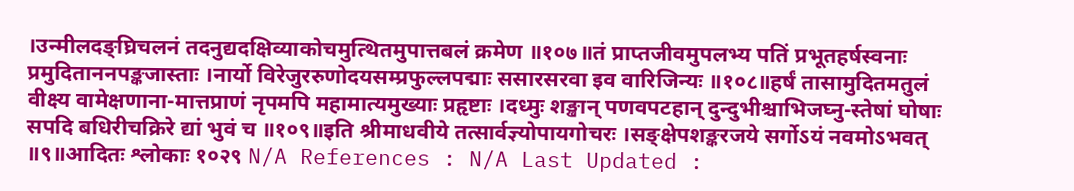।उन्मीलदङ्घ्रिचलनं तदनुद्यदक्षिव्याकोचमुत्थितमुपात्तबलं क्रमेण ॥१०७॥तं प्राप्तजीवमुपलभ्य पतिं प्रभूतहर्षस्वनाः प्रमुदिताननपङ्कजास्ताः ।नार्यो विरेजुररुणोदयसम्प्रफुल्लपद्माः ससारसरवा इव वारिजिन्यः ॥१०८॥हर्षं तासामुदितमतुलं वीक्ष्य वामेक्षणाना-मात्तप्राणं नृपमपि महामात्यमुख्याः प्रहृष्टाः ।दध्मुः शङ्खान् पणवपटहान् दुन्दुभीश्चाभिजघ्नु-स्तेषां घोषाः सपदि बधिरीचक्रिरे द्यां भुवं च ॥१०९॥इति श्रीमाधवीये तत्सार्वज्ञ्योपायगोचरः ।सङ्क्षेपशङ्करजये सर्गोऽयं नवमोऽभवत् ॥९॥आदितः श्लोकाः १०२९ N/A References : N/A Last Updated :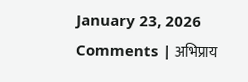January 23, 2026 Comments | अभिप्राय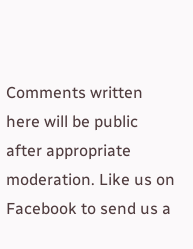Comments written here will be public after appropriate moderation. Like us on Facebook to send us a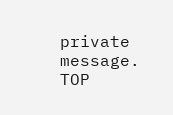private message. TOP